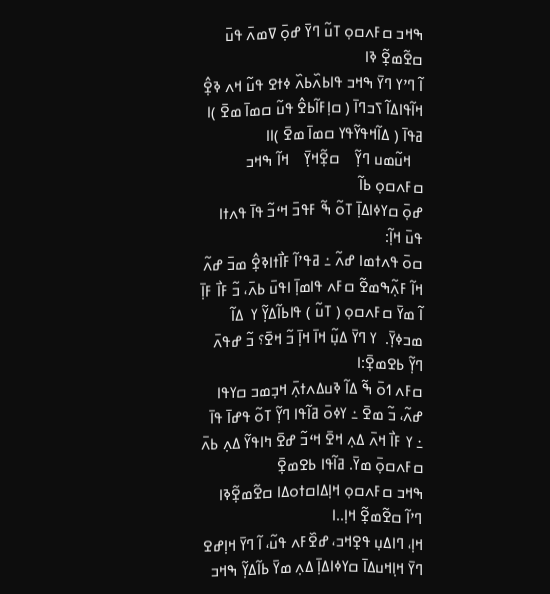ߒߞߏ ߛߓߍߛߋ߲ ߠߎ߬ ߣߌ߫ ߝߋ߲߫ ߜߘߍ߫ ߟߎ߫ ߛߐ߬ߘߐ߲߬ ߢߊ
ߊ߬ ߣߴߌ ߣߌ߫ ߒߞߏ ߟߊߕߍ߰ߕߍ߰ ߦߙߐ ߟߎ߬ ߞߍ ߢߐ߲߮ ߞߊ߬ߟߊߡߊ߬ ߖߏߣߊ߫ ( ߛߊ߲ߓߊ߬ߕߐ߮ ߟߎ߬ ߛߘߊ߫ ߘߐ߫ )ߊ
ߥߟߊ߫ ( ߡߊ߬ߞߟߌ߬ߟߌ ߛߘߊ߫ ߘߐ߫ )ߊߊ
   ߞߎ߬ߘߎ ߣߌ߲߬    ߛߐ߲߬ߞߌ߲߫    ߞߊ߬ ߒߞߏ    ߛߓߍߛߋ߲ ߕߊ߬
ߝߋ߲߫ ߛߌߦߊߡߊ߲߫ ߠߋ߬ ߒ߬ ߓߟߏ߫ ߞߵߏ߬ ߟߊ߫ ߟߍߙߊ ߟߎ߫ ߞߊ߲߬:
ߛߋ߫ ߟߍߙߘߊ ߝߍ߬ ߸ ߥߟߴߊ߬ ߓߊ߯ߙߊߢߐ߲߮ ߘߏ߫ ߝߍ߬ ߞߊ߬ ߓߍ߲߬ߒߘߐ߬ ߛߓߍ ߟߊߘߊ߲߫ ߊߟߎ߫ ߕߍ߫، ߏ߬ ߓߊ߯ ߓߊ߲߫ ߊ߬ ߘߌ߫ ߛߓߍߛߋ߲ ( ߠߎ߬ ) ߟߊߕߊ߬ߡߌ߲߬ ߌ  ߡߊ߬ ߘߏߦߌ߲߫.  ߌ ߣߌ߫ ߡߎ߲߬ ߞߊ߫ ߞߊ߲߫ ߏ߬ ߞߐ߫؟ ߏ߬ ߝߟߍ߫ ߣߌ߲߬ ߕߐߘߐ߲߫:ߊ
ߛߓߍ ߗߋ߫ ߒ߬ ߡߊ߬ ߢߎߡߍߙߍ߲߫ ߞߏ߲ߘߏ ߛߌߟߊ ߝߍ߬، ߏ߬ ߘߐ߫ ߸ ߌߦߋ߫ ߥߊ߬ߟߊ ߣߌ߲߬ ߠߋ߬ ߟߝߊ߫ ߟߊ߫ ߸ ߌ ߓߊ߯ ߞߍ߫ ߡߍ߲ ߞߐ߫ ߞߵߏ߬ ߝߐ߫ ߤߊߟߌ߬ ߡߍ߲ ߕߍ߫ ߛߓߍߛߋ߲߫ ߘߌ߫. ߥߊ߬ߟߊ ߕߐߘߐ߲߫
ߒߞߏ ߛߓߍߛߋ߲ ߞߊ߲ߡߊߛߙߋߡߊ ߛߐ߬ߘߐ߲߬ߢߊ ߣߴߊ߬ ߛߐ߬ߘߐ߲߬ ߞߊ߲..ߊ
ߞߊ߲، ߣߊߡߎ߲ ߟߐ߲ߞߏ، ߝߐ߰ߓߍ ߟߎ߬، ߊ߬ ߣߌ߫ ߞߊ߲ߝߐ ߣߌ߫ ߞߊ߲ߞߎߡߊ߫ ߛߌߦߊߡߊ߲߫ ߡߍ߲ ߘߌ߫ ߕߊ߬ߡߌ߲߬ ߒߞߏ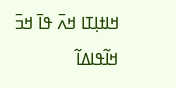ߞߊߙߊ߲ߠߊ ߞߍ߫ ߟߊ߫ ߞߏ߫ ߞߊ߬ߟߊߡߊ߬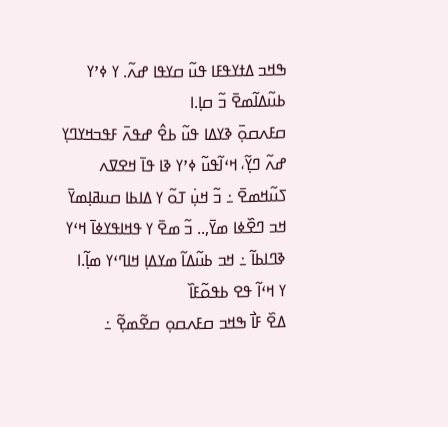ߒߞߏ ߡߙߌߟߓߊ ߟߎ߬ ߛߌߟߊ ߝߍ߬. ߌ ߦߴߌ ߕߎ߬ߡߊ߬ߘߐ߫ ߏ߬ ߛߊ߲.ߊ
ߛߓߍߛߋ߲߫ ߢߌߡߊ ߟߎ߬ ߕߐ߮ ߝߟߍ߫ ߓߟߏߞߌߣߌ߲ ߝߍ߬ ߣߌ߲߬، ߞߵߊ߬ߟߎ߬ ߦߴߌ ߢߊ ߟߊ߫ ߞߐߜߍ ߖߎ߬ߞߘߐ߫ ߸ ߏ߬ ߞߎ߲߭ ߠߋ߬ ߌ ߡߊߕߊ ߛߎߥߊ߲ߘߌ߫ ߞߏ ߣߐ߰ߦߊ ߘߌ߫,.. ߏ߬ ߘߐ߫ ߌ ߟߞߊߟߌߦߊ߫ ߞߵߌ ߢߣߊߕߊ߬ ߸ ߞߏ ߕߎ߬ߡߊ߬ ߘߌߡߊ߲ ߞߊߣߵߌ ߘߊ߲߬.ߊ
ߌ ߞߵߊ߬ ߟߐ ߕߟߋ߬ߓߊ߰
ߡߐ߰ ߓߊ߯ ߒߞߏ ߛߓߍߛߋ߲ ߛߐ߬ߘߐ߲߬ ߸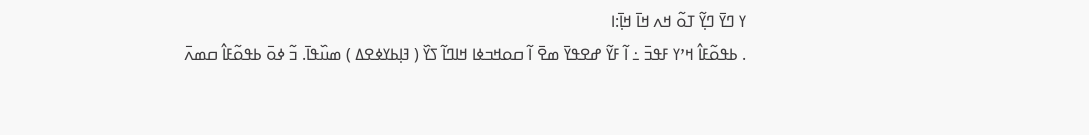ߌ ߣߌ߫ ߣߌ߲߬ ߠߋ߬ ߞߍ ߞߊ߫ ߞߊ߲߫:ߊ
. ߕߟߋ߬ߓߊ߮ ߞߴߌ ߓߟߏ߫ ߸ ߊ߬ ߓߌ߬ ߝߐߟߌ߫ ߘߐ߫ ߊ߬ ߛߋߞߏߦߊ ߞߊߣߊ߬ ߖߌ߰ ( ߔߊ߲ߕߌߦߐߡ ) ߘߎ߰ߟߊ߫. ߏ߬ ߦߋ߫ ߕߟߋ߬ߓߊ߮ ߛߘߍ߫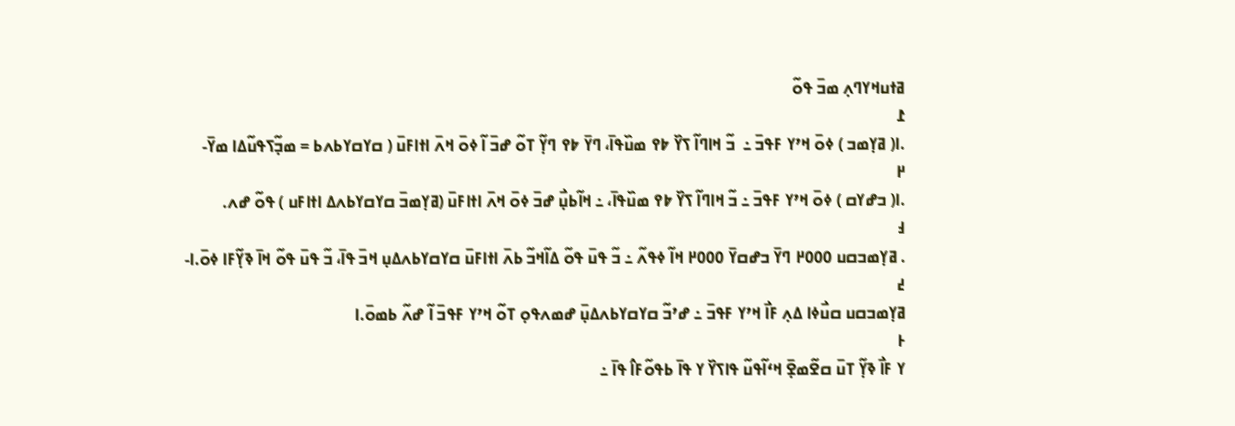ߥߙߎߞߌߣߍ߲ ߘߏ߫ ߟߋ߬
߁
.ߊ( ߥߌ߲ߘߏ ) ߦߋ߫ ߞߴߌ ߓߟߏ߫ ߸  ߏ߬ ߞߊߣߊ߬ ߖߌ߰ ߈߉ ߘߎ߰ߟߊ߫، ߣߌ߫ ߈߉ ߣߌ߲߬ ߠߋ߬ ߝߏ߫ ߊ߬ ߦߋ߫ ߞߍ߫ ߊߙߊߓߎ߫ ( ߛߌߛߌߕߍߕ = ߘߏ߲߬ߖߟߎ߬ߡߊ ߘߌ߫-
߂
.ߊ( ߏߝߌߛ ) ߦߋ߫ ߞߴߌ ߓߟߏ߫ ߸ ߏ߬ ߞߊߣߊ߬ ߖߌ߰ ߈߉ ߘߎ߰ߟߊ߫، ߸ ߞߊ߬ߕߎ߲߯ ߝߏ߫ ߦߋ߫ ߞߍ߫ ߊߙߊߓߎ߫ (ߥߌ߲ߘߏ߫ ߛߌߛߌߕߍߡ ߊߙߊߓߎ ) ߟߋ߬ ߝߍ.
߃
. ߥߌ߲ߘߏߛߎ ߀߀߀߂ ߣߌ߫ ߏߝߛߌ߫ ߀߀߀߂ ߞߊ߬ ߦߟߍ߬ ߸ ߏ߬ ߟߎ߫ ߟߋ߬ ߡߊ߬ߞߏ߬ ߕߍ߫ ߊߙߊߓߎ߫ ߛߌߛߌߕߍߡߎ߲ ߞߏ߫ ߟߊ߫، ߏ߬ ߟߎ߫ ߟߋ߬ ߞߊ߫ ߢߌ߲߬ߓߊ ߦߋ߫.ߊ-
߄
ߥߌ߲ߘߏߛߎ ߛߎ߯ߦߊ ߡߍ߲ ߓߊ߯ ߞߴߌ ߓߟߏ߫ ߸ ߝߴߏ߬ ߛߌߛߌߕߍߡߎ߲߫ ߝߘߍߟߋ߲ ߠߋ߬ ߞߴߌ ߓߟߏ߫ ߊ߬ ߝߍ߬ ߕߘߋ߫.ߊ
߅
ߌ ߓߊ߯ ߢߌ߲߬ ߠߎ߫ ߛߐ߬ߘߐ߲߫ ߞߵߊ߬ߟߎ߬ ߟߊߖߌ߰ ߌ ߟߊ߫ ߕߟߋ߬ߓߊ߮ ߟߊ߫ ߸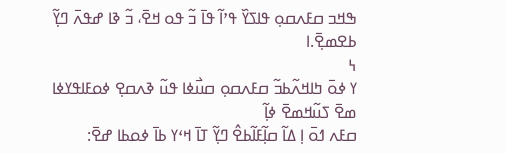ߒߞߏ ߛߓߍߛߋ߲ ߟߊߖߌ߰ ߟߴߊ߬ ߟߊ߫ ߏ߬ ߟߋ ߞߐ߫، ߏ߬ ߢߊ ߝߟߍ߫ ߣߌ߲߬ ߕߐߘߐ߲߫.ߊ
߆
ߌ ߦߋ߫ ߤߊߞߍ߬ߕߏ߬ ߛߓߍߛߋ߲ ߛߎ߯ߦߊ ߟߎ߬ ߢߍߛߐ߲ ߦߋߓߊߟߌߦߊ ߘߐ߫ ߖߎ߬ߞߘߐ߫ ߦߊ߲߬
ߛߓߍ ߗߋ߫ ߊ߲ ߡߊ߬ ߛߊ߲߬ߓߊ߬ߕߐ߮ ߣߌ߲߬ ߠߊ߫ ߞߵߌ ߕߊ߫ ߦߋߕߊ ߝߐ߫: